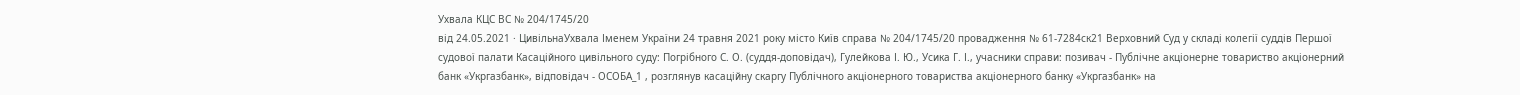Ухвала КЦС ВС № 204/1745/20
від 24.05.2021 · ЦивільнаУхвала Іменем України 24 травня 2021 року місто Київ справа № 204/1745/20 провадження № 61-7284ск21 Верховний Суд у складі колегії суддів Першої судової палати Касаційного цивільного суду: Погрібного С. О. (суддя-доповідач), Гулейкова І. Ю., Усика Г. І., учасники справи: позивач - Публічне акціонерне товариство акціонерний банк «Укргазбанк», відповідач - ОСОБА_1 , розглянув касаційну скаргу Публічного акціонерного товариства акціонерного банку «Укргазбанк» на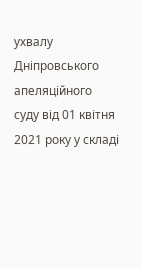ухвалу Дніпровського апеляційного суду від 01 квітня 2021 року у складі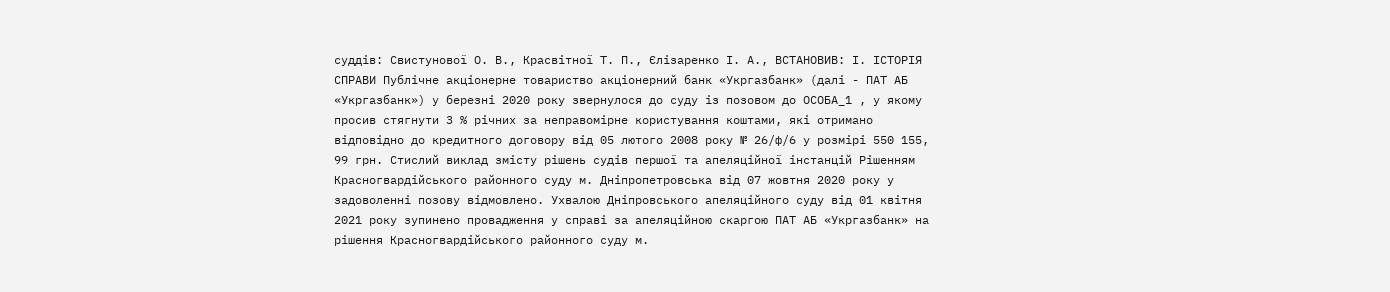суддів: Свистунової О. В., Красвітної Т. П., Єлізаренко І. А., ВСТАНОВИВ: І. ІСТОРІЯ СПРАВИ Публічне акціонерне товариство акціонерний банк «Укргазбанк» (далі - ПАТ АБ «Укргазбанк») у березні 2020 року звернулося до суду із позовом до ОСОБА_1 , у якому просив стягнути 3 % річних за неправомірне користування коштами, які отримано відповідно до кредитного договору від 05 лютого 2008 року № 26/ф/6 у розмірі 550 155, 99 грн. Стислий виклад змісту рішень судів першої та апеляційної інстанцій Рішенням Красногвардійського районного суду м. Дніпропетровська від 07 жовтня 2020 року у задоволенні позову відмовлено. Ухвалою Дніпровського апеляційного суду від 01 квітня 2021 року зупинено провадження у справі за апеляційною скаргою ПАТ АБ «Укргазбанк» на рішення Красногвардійського районного суду м.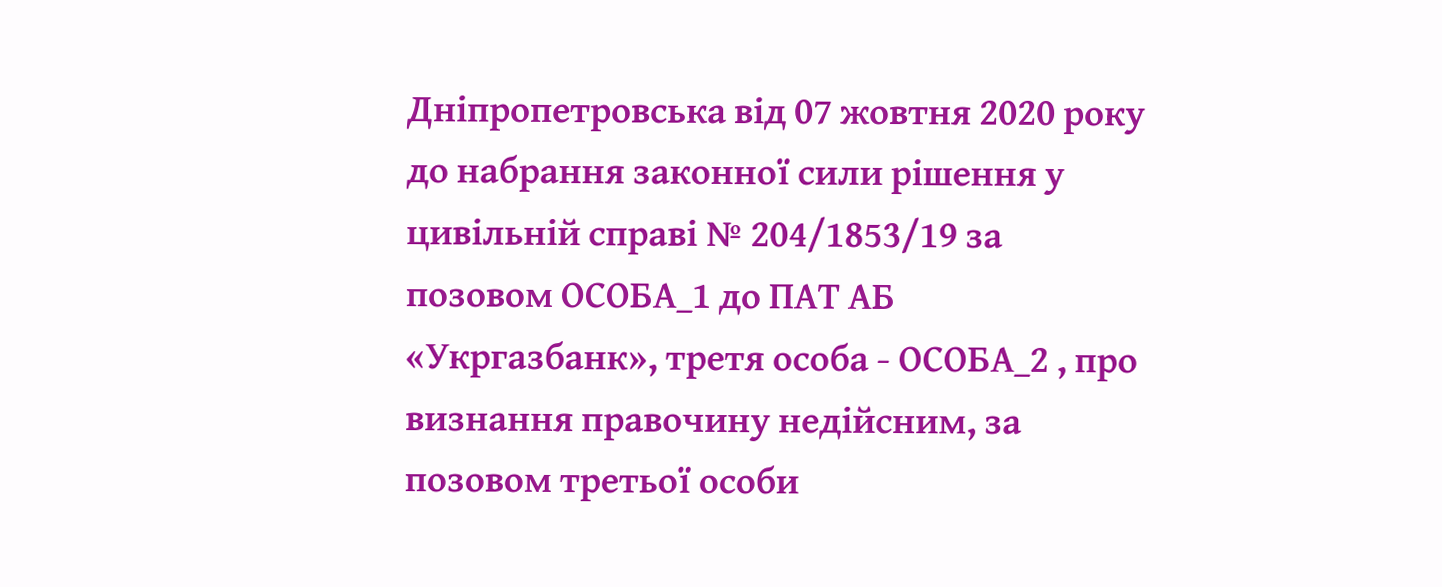Дніпропетровська від 07 жовтня 2020 року до набрання законної сили рішення у цивільній справі № 204/1853/19 за позовом ОСОБА_1 до ПАТ АБ «Укргазбанк», третя особа - ОСОБА_2 , про визнання правочину недійсним, за позовом третьої особи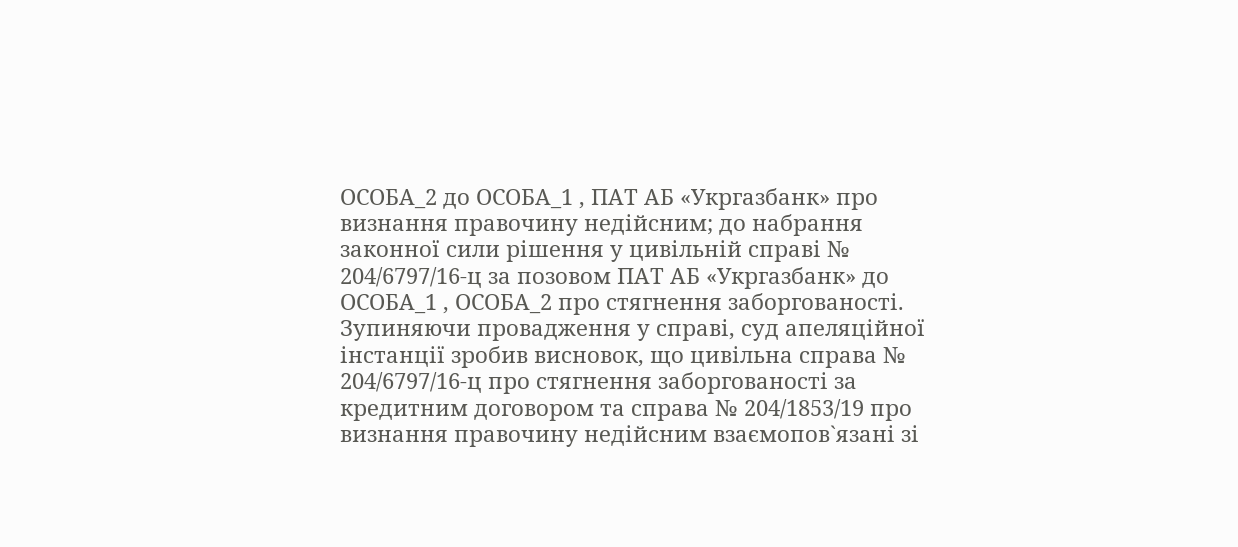ОСОБА_2 до ОСОБА_1 , ПАТ АБ «Укргазбанк» про визнання правочину недійсним; до набрання законної сили рішення у цивільній справі № 204/6797/16-ц за позовом ПАТ АБ «Укргазбанк» до ОСОБА_1 , ОСОБА_2 про стягнення заборгованості. Зупиняючи провадження у справі, суд апеляційної інстанції зробив висновок, що цивільна справа № 204/6797/16-ц про стягнення заборгованості за кредитним договором та справа № 204/1853/19 про визнання правочину недійсним взаємопов`язані зі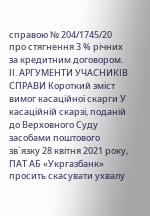справою № 204/1745/20 про стягнення 3 % річних за кредитним договором. ІІ. АРГУМЕНТИ УЧАСНИКІВ СПРАВИ Короткий зміст вимог касаційної скарги У касаційній скарзі, поданій до Верховного Суду засобами поштового зв`язку 28 квітня 2021 року, ПАТ АБ «Укргазбанк» просить скасувати ухвалу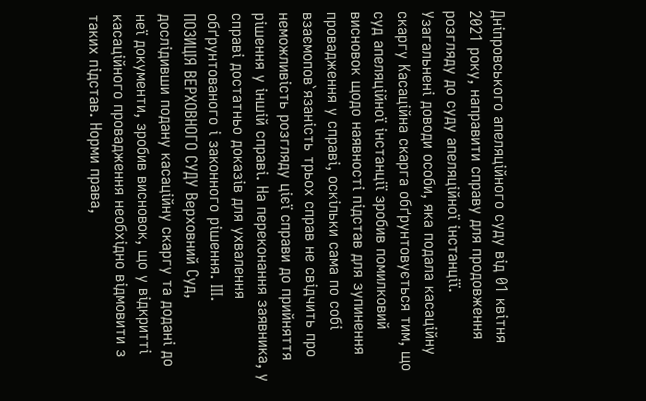Дніпровського апеляційного суду від 01 квітня 2021 року, направити справу для продовження розгляду до суду апеляційної інстанції. Узагальнені доводи особи, яка подала касаційну скаргу Касаційна скарга обґрунтовується тим, що суд апеляційної інстанції зробив помилковий висновок щодо наявності підстав для зупинення провадження у справі, оскільки сама по собі взаємопов`язаність трьох справ не свідчить про неможливість розгляду цієї справи до прийняття рішення у іншій справі. На переконання заявника, у справі достатньо доказів для ухвалення обґрунтованого і законного рішення. ІІІ.
ПОЗИЦІЯ ВЕРХОВНОГО СУДУ Верховний Суд, дослідивши подану касаційну скаргу та додані до неї документи, зробив висновок, що у відкритті касаційного провадження необхідно відмовити з таких підстав. Норми права,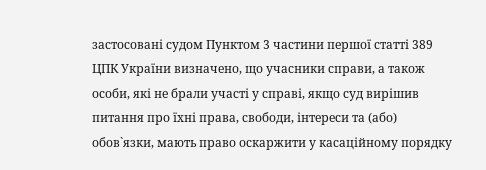застосовані судом Пунктом 3 частини першої статті 389 ЦПК України визначено, що учасники справи, а також особи, які не брали участі у справі, якщо суд вирішив питання про їхні права, свободи, інтереси та (або) обов`язки, мають право оскаржити у касаційному порядку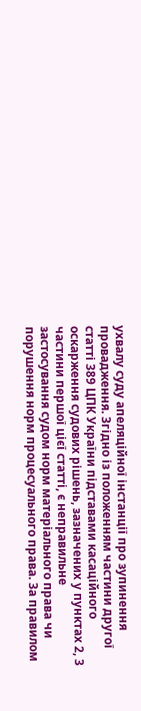ухвалу суду апеляційної інстанції про зупинення провадження. Згідно із положенням частини другої статті 389 ЦПК України підставами касаційного оскарження судових рішень, зазначених у пунктах 2, 3 частини першої цієї статті, є неправильне застосування судом норм матеріального права чи порушення норм процесуального права. За правилом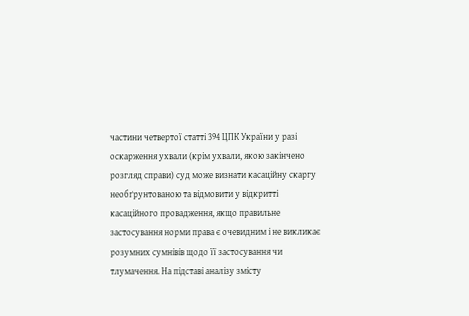частини четвертої статті 394 ЦПК України у разі оскарження ухвали (крім ухвали, якою закінчено розгляд справи) суд може визнати касаційну скаргу необґрунтованою та відмовити у відкритті касаційного провадження, якщо правильне застосування норми права є очевидним і не викликає розумних сумнівів щодо її застосування чи тлумачення. На підставі аналізу змісту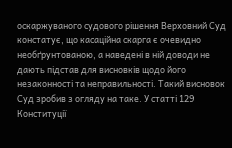оскаржуваного судового рішення Верховний Суд констатує, що касаційна скарга є очевидно необґрунтованою, а наведені в ній доводи не дають підстав для висновків щодо його незаконності та неправильності. Такий висновок Суд зробив з огляду на таке. У статті 129 Конституції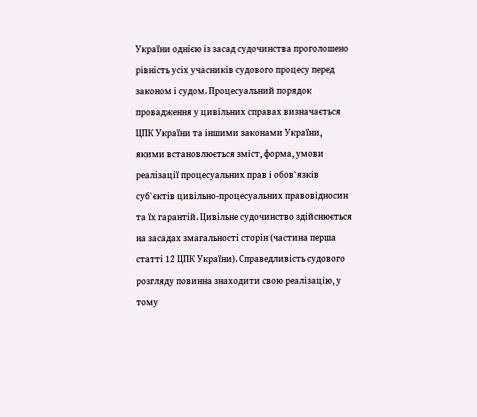України однією із засад судочинства проголошено рівність усіх учасників судового процесу перед законом і судом. Процесуальний порядок провадження у цивільних справах визначається ЦПК України та іншими законами України, якими встановлюється зміст, форма, умови реалізації процесуальних прав і обов`язків суб`єктів цивільно-процесуальних правовідносин та їх гарантій. Цивільне судочинство здійснюється на засадах змагальності сторін (частина перша статті 12 ЦПК України). Справедливість судового розгляду повинна знаходити свою реалізацію, у тому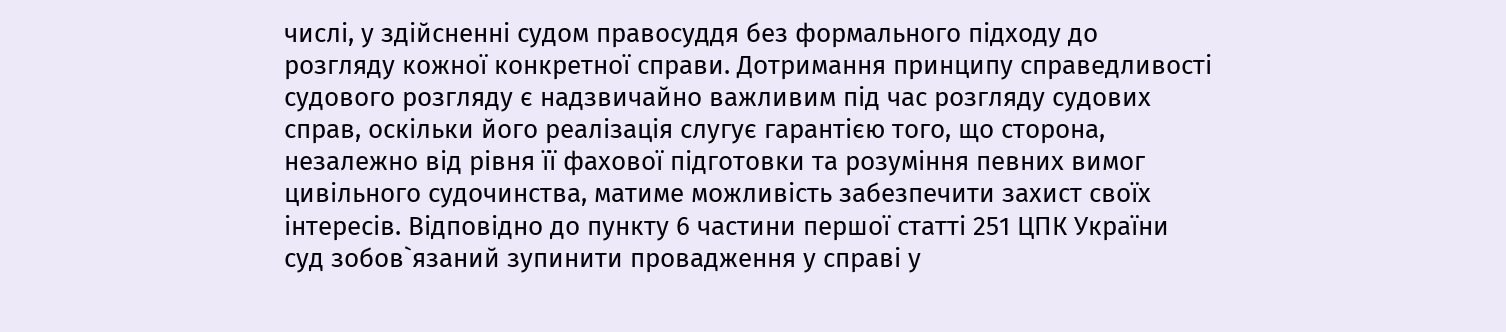числі, у здійсненні судом правосуддя без формального підходу до розгляду кожної конкретної справи. Дотримання принципу справедливості судового розгляду є надзвичайно важливим під час розгляду судових справ, оскільки його реалізація слугує гарантією того, що сторона, незалежно від рівня її фахової підготовки та розуміння певних вимог цивільного судочинства, матиме можливість забезпечити захист своїх інтересів. Відповідно до пункту 6 частини першої статті 251 ЦПК України суд зобов`язаний зупинити провадження у справі у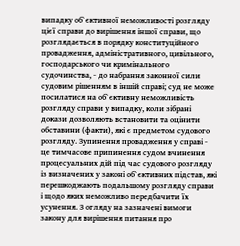випадку об`єктивної неможливості розгляду цієї справи до вирішення іншої справи, що розглядається в порядку конституційного провадження, адміністративного, цивільного, господарського чи кримінального судочинства, - до набрання законної сили судовим рішенням в іншій справі; суд не може посилатися на об`єктивну неможливість розгляду справи у випадку, коли зібрані докази дозволяють встановити та оцінити обставини (факти), які є предметом судового розгляду. Зупинення провадження у справі - це тимчасове припинення судом вчинення процесуальних дій під час судового розгляду із визначених у законі об`єктивних підстав, які перешкоджають подальшому розгляду справи і щодо яких неможливо передбачити їх усунення. З огляду на зазначені вимоги закону для вирішення питання про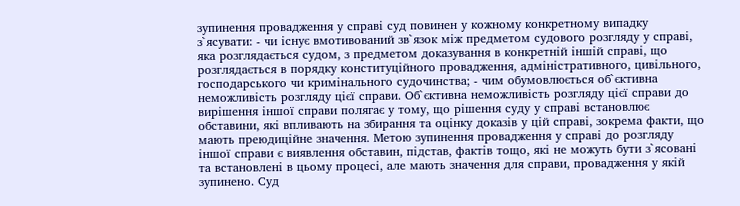зупинення провадження у справі суд повинен у кожному конкретному випадку з`ясувати: - чи існує вмотивований зв`язок між предметом судового розгляду у справі, яка розглядається судом, з предметом доказування в конкретній іншій справі, що розглядається в порядку конституційного провадження, адміністративного, цивільного, господарського чи кримінального судочинства; - чим обумовлюється об`єктивна неможливість розгляду цієї справи. Об`єктивна неможливість розгляду цієї справи до вирішення іншої справи полягає у тому, що рішення суду у справі встановлює обставини, які впливають на збирання та оцінку доказів у цій справі, зокрема факти, що мають преюдиційне значення. Метою зупинення провадження у справі до розгляду іншої справи є виявлення обставин, підстав, фактів тощо, які не можуть бути з`ясовані та встановлені в цьому процесі, але мають значення для справи, провадження у якій зупинено. Суд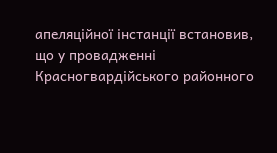апеляційної інстанції встановив, що у провадженні Красногвардійського районного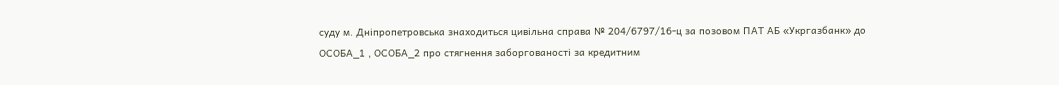суду м. Дніпропетровська знаходиться цивільна справа № 204/6797/16-ц за позовом ПАТ АБ «Укргазбанк» до ОСОБА_1 , ОСОБА_2 про стягнення заборгованості за кредитним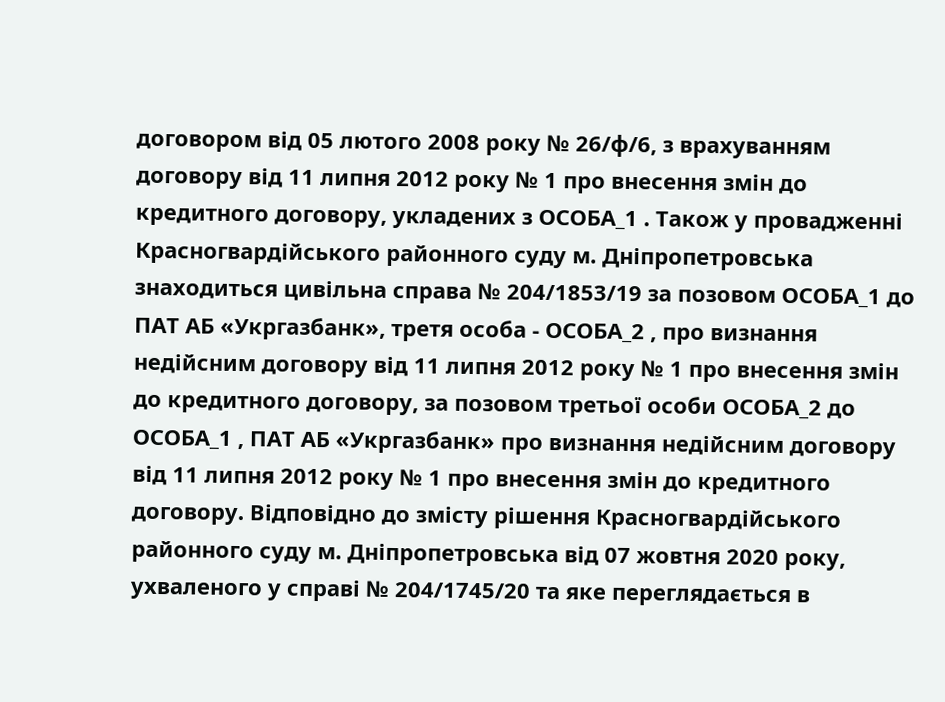договором від 05 лютого 2008 року № 26/ф/6, з врахуванням договору від 11 липня 2012 року № 1 про внесення змін до кредитного договору, укладених з ОСОБА_1 . Також у провадженні Красногвардійського районного суду м. Дніпропетровська знаходиться цивільна справа № 204/1853/19 за позовом ОСОБА_1 до ПАТ АБ «Укргазбанк», третя особа - ОСОБА_2 , про визнання недійсним договору від 11 липня 2012 року № 1 про внесення змін до кредитного договору, за позовом третьої особи ОСОБА_2 до ОСОБА_1 , ПАТ АБ «Укргазбанк» про визнання недійсним договору від 11 липня 2012 року № 1 про внесення змін до кредитного договору. Відповідно до змісту рішення Красногвардійського районного суду м. Дніпропетровська від 07 жовтня 2020 року, ухваленого у справі № 204/1745/20 та яке переглядається в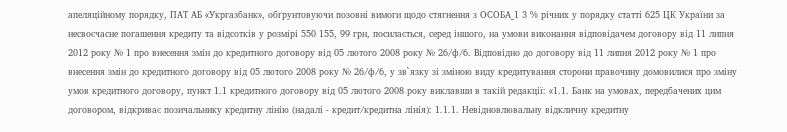апеляційному порядку, ПАТ АБ «Укргазбанк», обґрунтовуючи позовні вимоги щодо стягнення з ОСОБА_1 3 % річних у порядку статті 625 ЦК України за несвоєчасне погашення кредиту та відсотків у розмірі 550 155, 99 грн, посилається, серед іншого, на умови виконання відповідачем договору від 11 липня 2012 року № 1 про внесення змін до кредитного договору від 05 лютого 2008 року № 26/ф/6. Відповідно до договору від 11 липня 2012 року № 1 про внесення змін до кредитного договору від 05 лютого 2008 року № 26/ф/6, у зв`язку зі зміною виду кредитування сторони правочину домовилися про зміну умов кредитного договору, пункт 1.1 кредитного договору від 05 лютого 2008 року виклавши в такій редакції: «1.1. Банк на умовах, передбачених цим договором, відкриває позичальнику кредитну лінію (надалі - кредит/кредитна лінія): 1.1.1. Невідновлювальну відкличну кредитну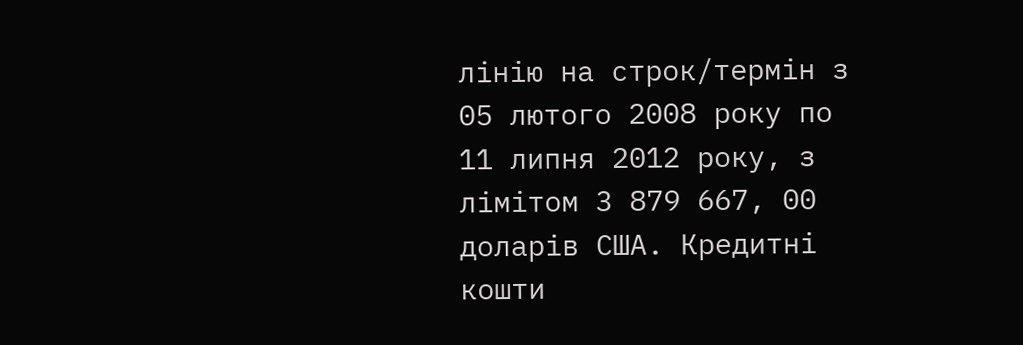лінію на строк/термін з 05 лютого 2008 року по 11 липня 2012 року, з лімітом 3 879 667, 00 доларів США. Кредитні кошти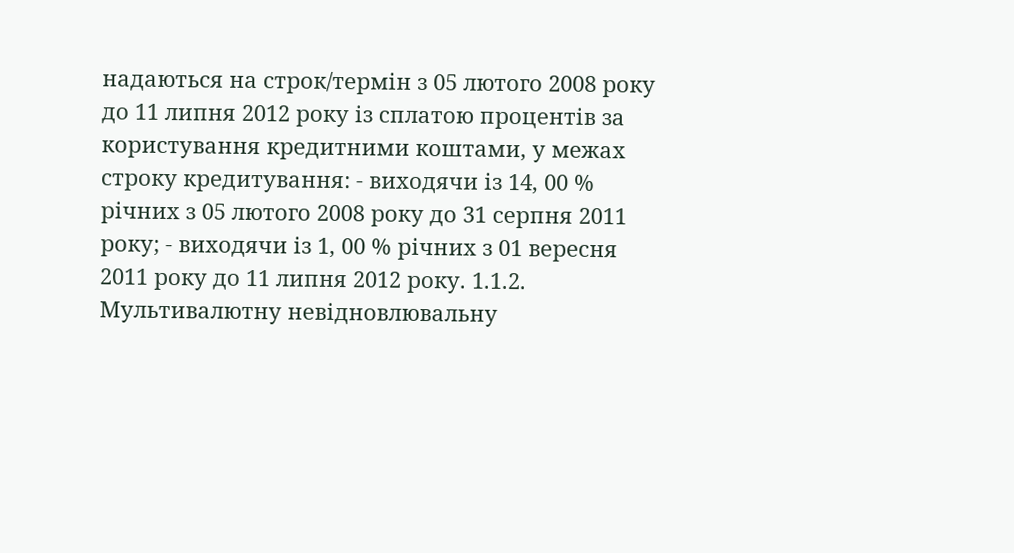надаються на строк/термін з 05 лютого 2008 року до 11 липня 2012 року із сплатою процентів за користування кредитними коштами, у межах строку кредитування: - виходячи із 14, 00 % річних з 05 лютого 2008 року до 31 серпня 2011 року; - виходячи із 1, 00 % річних з 01 вересня 2011 року до 11 липня 2012 року. 1.1.2. Мультивалютну невідновлювальну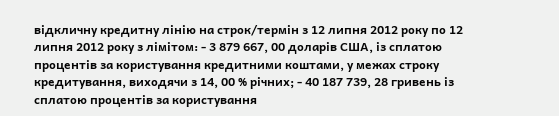відкличну кредитну лінію на строк/термін з 12 липня 2012 року по 12 липня 2012 року з лімітом: - 3 879 667, 00 доларів США, із сплатою процентів за користування кредитними коштами, у межах строку кредитування, виходячи з 14, 00 % річних; - 40 187 739, 28 гривень із сплатою процентів за користування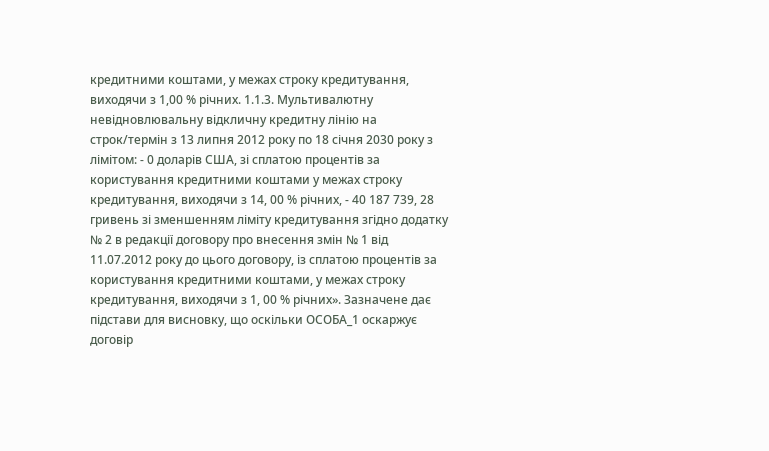кредитними коштами, у межах строку кредитування, виходячи з 1,00 % річних. 1.1.3. Мультивалютну невідновлювальну відкличну кредитну лінію на строк/термін з 13 липня 2012 року по 18 січня 2030 року з лімітом: - 0 доларів США, зі сплатою процентів за користування кредитними коштами у межах строку кредитування, виходячи з 14, 00 % річних, - 40 187 739, 28 гривень зі зменшенням ліміту кредитування згідно додатку № 2 в редакції договору про внесення змін № 1 від 11.07.2012 року до цього договору, із сплатою процентів за користування кредитними коштами, у межах строку кредитування, виходячи з 1, 00 % річних». Зазначене дає підстави для висновку, що оскільки ОСОБА_1 оскаржує договір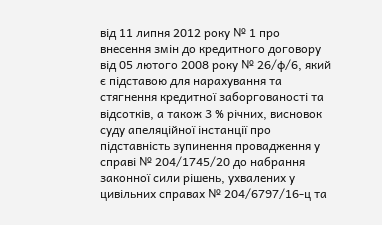від 11 липня 2012 року № 1 про внесення змін до кредитного договору від 05 лютого 2008 року № 26/ф/6, який є підставою для нарахування та стягнення кредитної заборгованості та відсотків, а також 3 % річних, висновок суду апеляційної інстанції про підставність зупинення провадження у справі № 204/1745/20 до набрання законної сили рішень, ухвалених у цивільних справах № 204/6797/16-ц та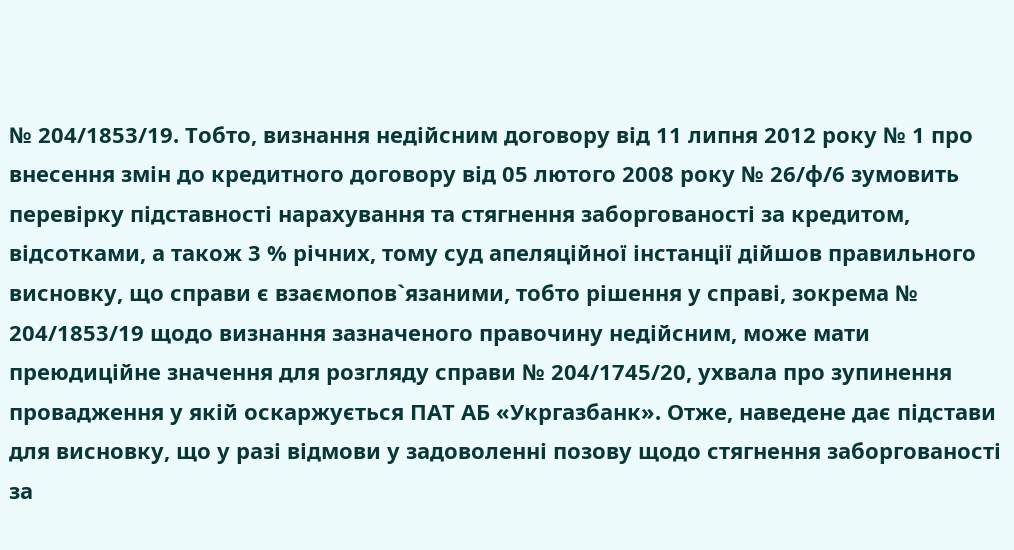№ 204/1853/19. Тобто, визнання недійсним договору від 11 липня 2012 року № 1 про внесення змін до кредитного договору від 05 лютого 2008 року № 26/ф/6 зумовить перевірку підставності нарахування та стягнення заборгованості за кредитом, відсотками, а також 3 % річних, тому суд апеляційної інстанції дійшов правильного висновку, що справи є взаємопов`язаними, тобто рішення у справі, зокрема № 204/1853/19 щодо визнання зазначеного правочину недійсним, може мати преюдиційне значення для розгляду справи № 204/1745/20, ухвала про зупинення провадження у якій оскаржується ПАТ АБ «Укргазбанк». Отже, наведене дає підстави для висновку, що у разі відмови у задоволенні позову щодо стягнення заборгованості за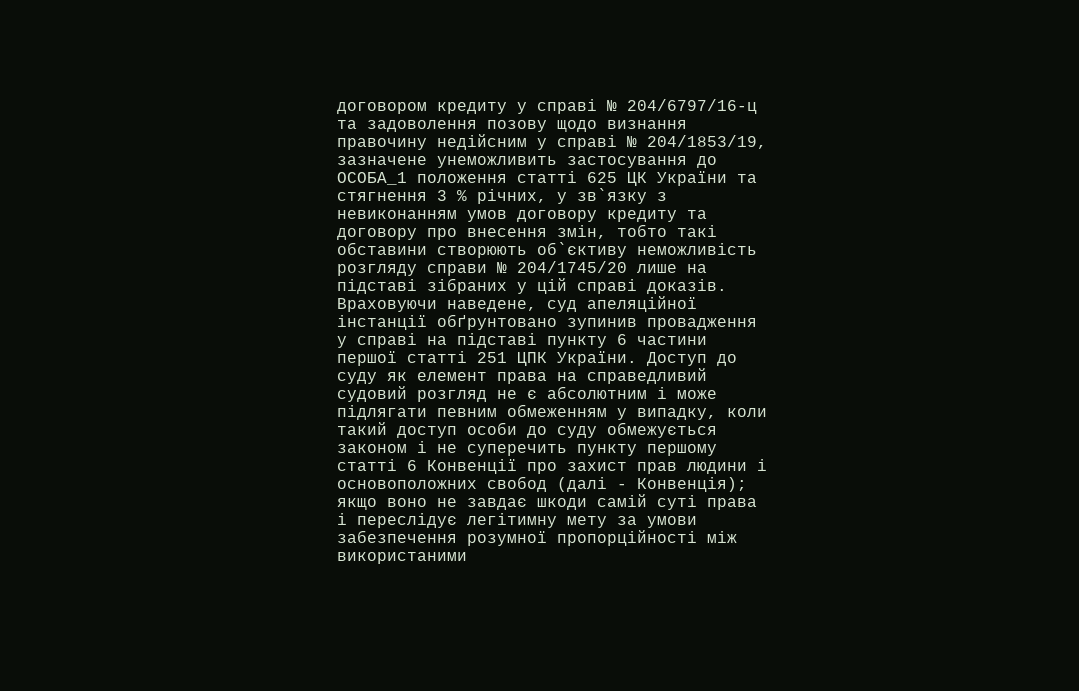договором кредиту у справі № 204/6797/16-ц та задоволення позову щодо визнання правочину недійсним у справі № 204/1853/19, зазначене унеможливить застосування до ОСОБА_1 положення статті 625 ЦК України та стягнення 3 % річних, у зв`язку з невиконанням умов договору кредиту та договору про внесення змін, тобто такі обставини створюють об`єктиву неможливість розгляду справи № 204/1745/20 лише на підставі зібраних у цій справі доказів. Враховуючи наведене, суд апеляційної інстанції обґрунтовано зупинив провадження у справі на підставі пункту 6 частини першої статті 251 ЦПК України. Доступ до суду як елемент права на справедливий судовий розгляд не є абсолютним і може підлягати певним обмеженням у випадку, коли такий доступ особи до суду обмежується законом і не суперечить пункту першому статті 6 Конвенції про захист прав людини і основоположних свобод (далі - Конвенція); якщо воно не завдає шкоди самій суті права і переслідує легітимну мету за умови забезпечення розумної пропорційності між використаними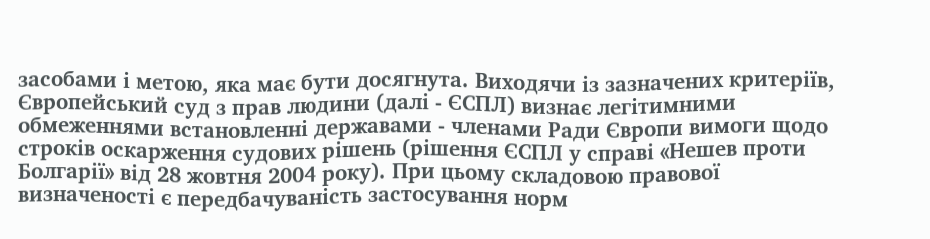засобами і метою, яка має бути досягнута. Виходячи із зазначених критеріїв, Європейський суд з прав людини (далі - ЄСПЛ) визнає легітимними обмеженнями встановленні державами - членами Ради Європи вимоги щодо строків оскарження судових рішень (рішення ЄСПЛ у справі «Нешев проти Болгарії» від 28 жовтня 2004 року). При цьому складовою правової визначеності є передбачуваність застосування норм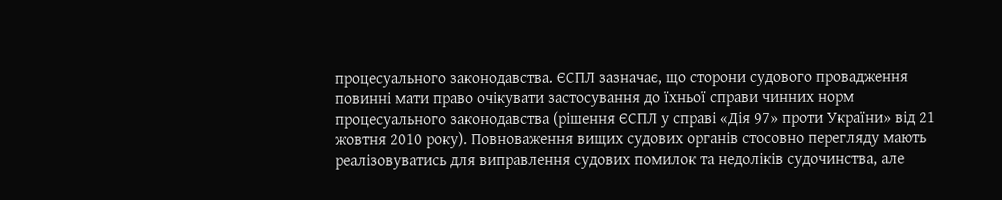процесуального законодавства. ЄСПЛ зазначає, що сторони судового провадження повинні мати право очікувати застосування до їхньої справи чинних норм процесуального законодавства (рішення ЄСПЛ у справі «Дія 97» проти України» від 21 жовтня 2010 року). Повноваження вищих судових органів стосовно перегляду мають реалізовуватись для виправлення судових помилок та недоліків судочинства, але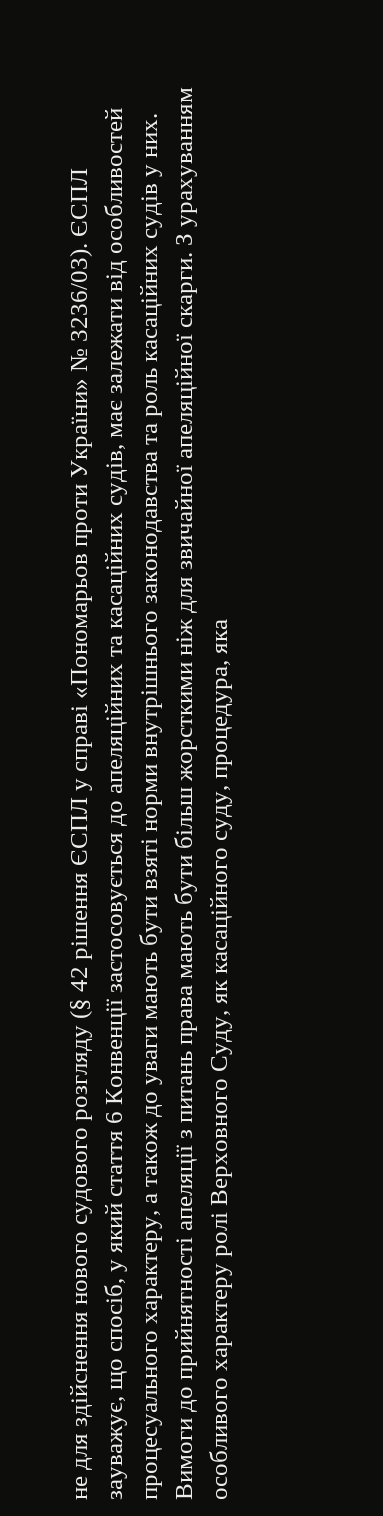не для здійснення нового судового розгляду (§ 42 рішення ЄСПЛ у справі «Пономарьов проти України» № 3236/03). ЄСПЛ зауважує, що спосіб, у який стаття 6 Конвенції застосовується до апеляційних та касаційних судів, має залежати від особливостей процесуального характеру, а також до уваги мають бути взяті норми внутрішнього законодавства та роль касаційних судів у них. Вимоги до прийнятності апеляції з питань права мають бути більш жорсткими ніж для звичайної апеляційної скарги. З урахуванням особливого характеру ролі Верховного Суду, як касаційного суду, процедура, яка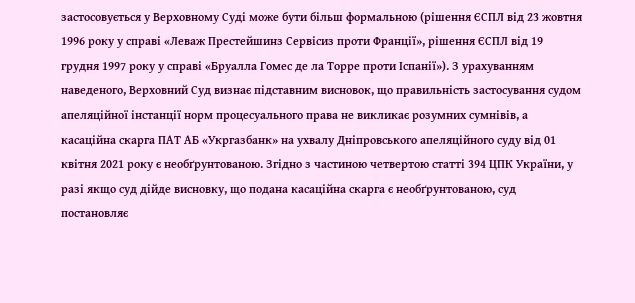застосовується у Верховному Суді може бути більш формальною (рішення ЄСПЛ від 23 жовтня 1996 року у справі «Леваж Престейшинз Сервісиз проти Франції», рішення ЄСПЛ від 19 грудня 1997 року у справі «Бруалла Гомес де ла Торре проти Іспанії»). З урахуванням наведеного, Верховний Суд визнає підставним висновок, що правильність застосування судом апеляційної інстанції норм процесуального права не викликає розумних сумнівів, а касаційна скарга ПАТ АБ «Укргазбанк» на ухвалу Дніпровського апеляційного суду від 01 квітня 2021 року є необґрунтованою. Згідно з частиною четвертою статті 394 ЦПК України, у разі якщо суд дійде висновку, що подана касаційна скарга є необґрунтованою, суд постановляє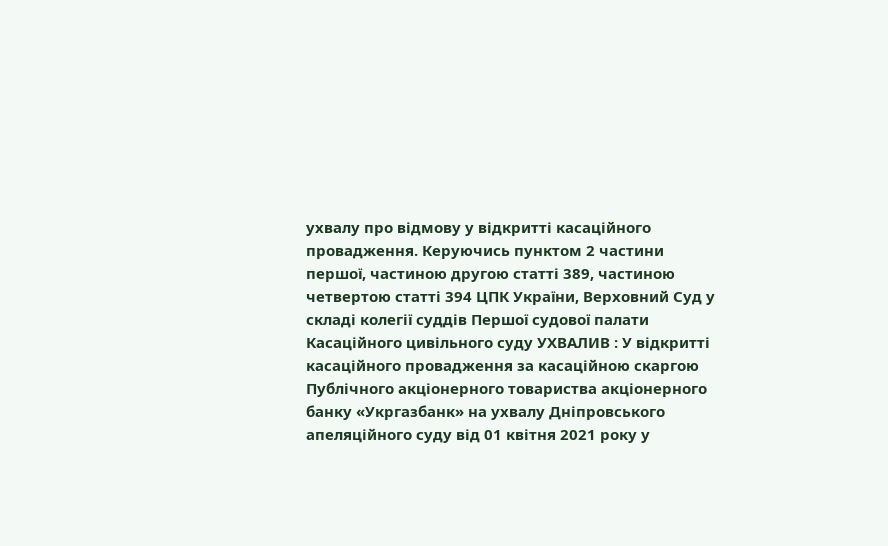ухвалу про відмову у відкритті касаційного провадження. Керуючись пунктом 2 частини першої, частиною другою статті 389, частиною четвертою статті 394 ЦПК України, Верховний Суд у складі колегії суддів Першої судової палати Касаційного цивільного суду УХВАЛИВ : У відкритті касаційного провадження за касаційною скаргою Публічного акціонерного товариства акціонерного банку «Укргазбанк» на ухвалу Дніпровського апеляційного суду від 01 квітня 2021 року у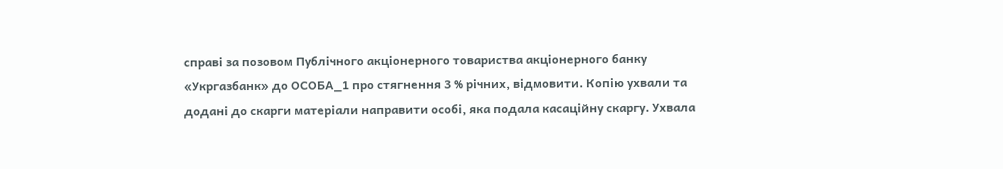справі за позовом Публічного акціонерного товариства акціонерного банку «Укргазбанк» до ОСОБА_1 про стягнення 3 % річних, відмовити. Копію ухвали та додані до скарги матеріали направити особі, яка подала касаційну скаргу. Ухвала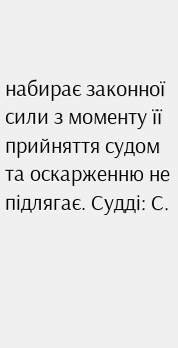набирає законної сили з моменту її прийняття судом та оскарженню не підлягає. Судді: С.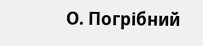О. Погрібний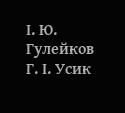І. Ю. Гулейков Г. І. Усик